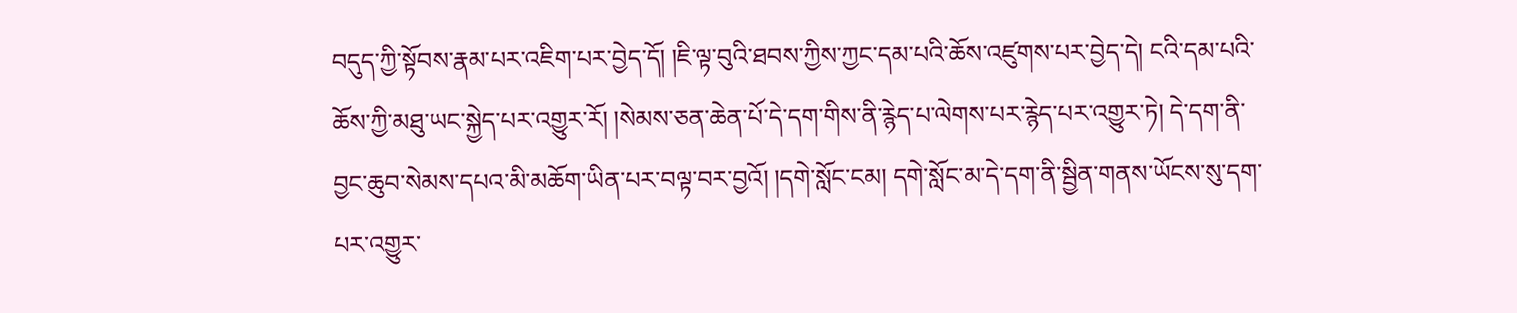བདུད་ཀྱི་སྟོབས་རྣམ་པར་འཇིག་པར་བྱེད་དོ། །ཇི་ལྟ་བུའི་ཐབས་ཀྱིས་ཀྱང་དམ་པའི་ཆོས་འཛུགས་པར་བྱེད་དེ། ངའི་དམ་པའི་ཆོས་ཀྱི་མཐུ་ཡང་སྐྱེད་པར་འགྱུར་རོ། །སེམས་ཅན་ཆེན་པོ་དེ་དག་གིས་ནི་རྙེད་པ་ལེགས་པར་རྙེད་པར་འགྱུར་ཏེ། དེ་དག་ནི་བྱང་ཆུབ་སེམས་དཔའ་མི་མཆོག་ཡིན་པར་བལྟ་བར་བྱའོ། །དགེ་སློང་ངམ། དགེ་སློང་མ་དེ་དག་ནི་སྦྱིན་གནས་ཡོངས་སུ་དག་པར་འགྱུར་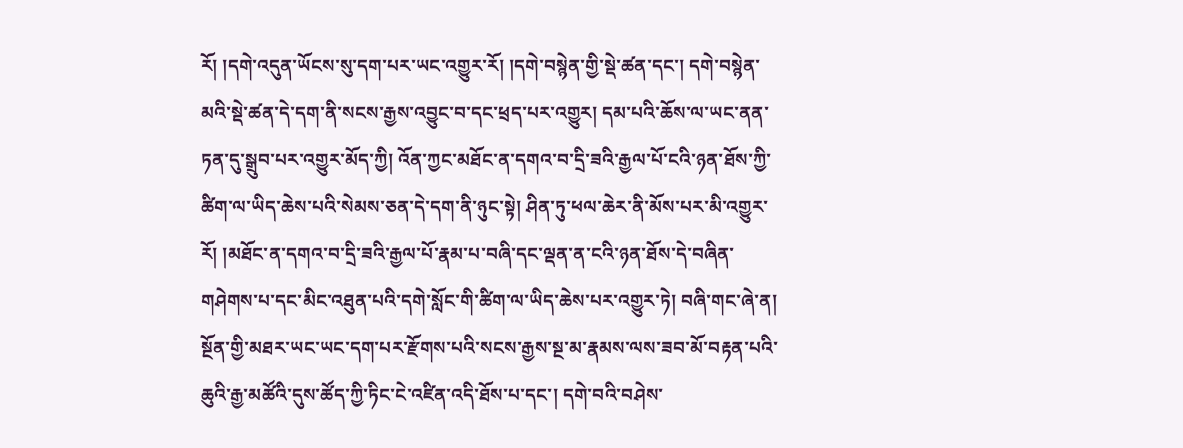རོ། །དགེ་འདུན་ཡོངས་སུ་དག་པར་ཡང་འགྱུར་རོ། །དགེ་བསྙེན་གྱི་སྡེ་ཚན་དང་། དགེ་བསྙེན་མའི་སྡེ་ཚན་དེ་དག་ནི་སངས་རྒྱས་འབྱུང་བ་དང་ཕྲད་པར་འགྱུར། དམ་པའི་ཆོས་ལ་ཡང་ནན་ཏན་དུ་སྒྲུབ་པར་འགྱུར་མོད་ཀྱི། འོན་ཀྱང་མཐོང་ན་དགའ་བ་དྲི་ཟའི་རྒྱལ་པོ་ངའི་ཉན་ཐོས་ཀྱི་ཚིག་ལ་ཡིད་ཆེས་པའི་སེམས་ཅན་དེ་དག་ནི་ཉུང་སྟེ། ཤིན་ཏུ་ཕལ་ཆེར་ནི་མོས་པར་མི་འགྱུར་རོ། །མཐོང་ན་དགའ་བ་དྲི་ཟའི་རྒྱལ་པོ་རྣམ་པ་བཞི་དང་ལྡན་ན་ངའི་ཉན་ཐོས་དེ་བཞིན་གཤེགས་པ་དང་མིང་འཐུན་པའི་དགེ་སློང་གི་ཚིག་ལ་ཡིད་ཆེས་པར་འགྱུར་ཏེ། བཞི་གང་ཞེ་ན། སྔོན་གྱི་མཐར་ཡང་ཡང་དག་པར་རྫོགས་པའི་སངས་རྒྱས་སྔ་མ་རྣམས་ལས་ཟབ་མོ་བརྟན་པའི་ཆུའི་རྒྱ་མཚོའི་དུས་ཚོད་ཀྱི་ཏིང་ངེ་འཛིན་འདི་ཐོས་པ་དང་། དགེ་བའི་བཤེས་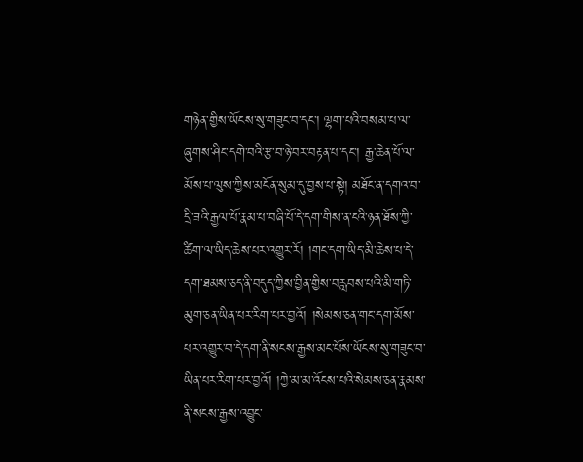གཉེན་གྱིས་ཡོངས་སུ་གཟུང་བ་དང་། ལྷག་པའི་བསམ་པ་ལ་ཞུགས་ཤིང་དགེ་བའི་རྩ་བ་ཉེ་བར་བརྟན་པ་དང་། རྒྱ་ཆེན་པོ་ལ་མོས་པ་ལུས་ཀྱིས་མངོན་སུམ་དུ་བྱས་པ་སྟེ། མཐོང་ན་དགའ་བ་དྲི་ཟའི་རྒྱལ་པོ་རྣམ་པ་བཞི་པོ་དེ་དག་གིས་ན་ངའི་ཉན་ཐོས་ཀྱི་ཚིག་ལ་ཡིད་ཆེས་པར་འགྱུར་རོ། །གང་དག་ཡིད་མི་ཆེས་པ་དེ་དག་ཐམས་ཅད་ནི་བདུད་ཀྱིས་བྱིན་གྱིས་བརླབས་པའི་མི་གཏི་མུག་ཅན་ཡིན་པར་རིག་པར་བྱའོ། །སེམས་ཅན་གང་དག་མོས་པར་འགྱུར་བ་དེ་དག་ནི་སངས་རྒྱས་མང་པོས་ཡོངས་སུ་གཟུང་བ་ཡིན་པར་རིག་པར་བྱའོ། །ཀྱེ་མ་མ་འོངས་པའི་སེམས་ཅན་རྣམས་ནི་སངས་རྒྱས་འབྱུང་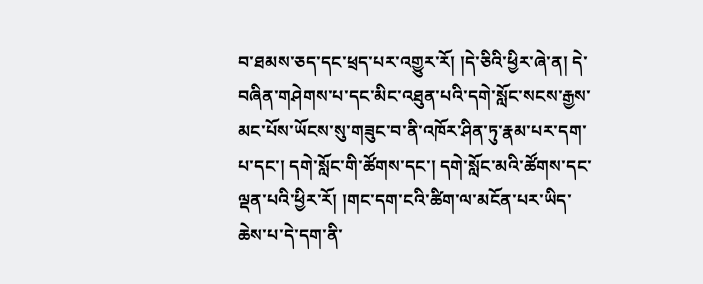བ་ཐམས་ཅད་དང་ཕྲད་པར་འགྱུར་རོ། །དེ་ཅིའི་ཕྱིར་ཞེ་ན། དེ་བཞིན་གཤེགས་པ་དང་མིང་འཐུན་པའི་དགེ་སློང་སངས་རྒྱས་མང་པོས་ཡོངས་སུ་གཟུང་བ་ནི་འཁོར་ཤིན་ཏུ་རྣམ་པར་དག་པ་དང་། དགེ་སློང་གི་ཚོགས་དང་། དགེ་སློང་མའི་ཚོགས་དང་ལྡན་པའི་ཕྱིར་རོ། །གང་དག་ངའི་ཚིག་ལ་མངོན་པར་ཡིད་ཆེས་པ་དེ་དག་ནི་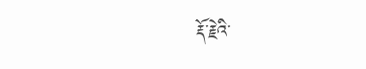རྡོ་རྗེའི་